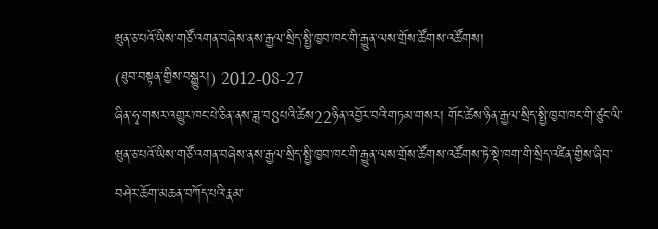ཝུན་ཅ་པའོ་ཡིས་གཙོ་འགན་བཞེས་ནས་རྒྱལ་སྲིད་སྤྱི་ཁྱབ་ཁང་གི་རྒྱུན་ལས་གྲོས་ཚོགས་འཚོགས།
(ཐུབ་བསྟན་གྱིས་བསྒྱུར།) 2012-08-27
ཞིན་ཧྭ་གསར་འགྱུར་ཁང་པེ་ཅིན་ནས་ཟླ་བ8པའི་ཚེས22ཉིན་འབྱོར་བའི་གཏམ་གསར། གོང་ཚེས་ཉིན་རྒྱལ་སྲིད་སྤྱི་ཁྱབ་ཁང་གི་ཙུང་ལི་ཝུན་ཅ་པའོ་ཡིས་གཙོ་འགན་བཞེས་ནས་རྒྱལ་སྲིད་སྤྱི་ཁྱབ་ཁང་གི་རྒྱུན་ལས་གྲོས་ཚོགས་འཚོགས་ཏེ་སྡེ་ཁག་གི་སྲིད་འཛིན་གྱིས་ཞིབ་བཤེར་ཆོག་མཆན་བཀོད་པའི་རྣམ་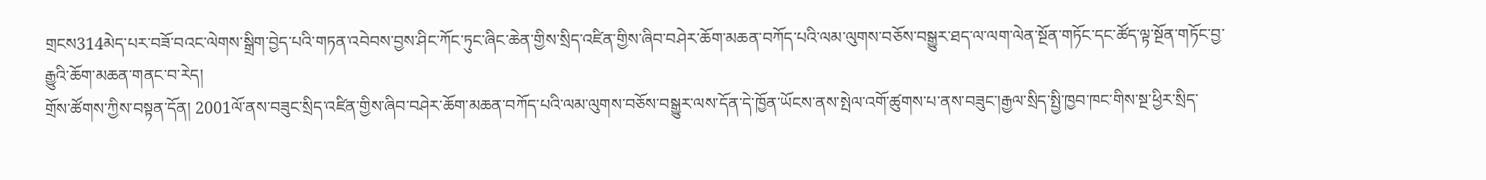གྲངས314མེད་པར་བཟོ་བའང་ལེགས་སྒྲིག་བྱེད་པའི་གཏན་འབེབས་བྱས་ཤིང་ཀོང་ཏུང་ཞིང་ཆེན་གྱིས་སྲིད་འཛིན་གྱིས་ཞིབ་བཤེར་ཆོག་མཆན་བཀོད་པའི་ལམ་ལུགས་བཅོས་བསྒྱུར་ཐད་ལ་ལག་ལེན་སྔོན་གཏོང་དང་ཚོད་ལྟ་སྔོན་གཏོང་བྱ་རྒྱུའི་ཆོག་མཆན་གནང་བ་རེད།
གྲོས་ཚོགས་ཀྱིས་བསྟན་དོན། 2001ལོ་ནས་བཟུང་སྲིད་འཛིན་གྱིས་ཞིབ་བཤེར་ཆོག་མཆན་བཀོད་པའི་ལམ་ལུགས་བཅོས་བསྒྱུར་ལས་དོན་དེ་ཁྱོན་ཡོངས་ནས་སྤེལ་འགོ་ཚུགས་པ་ནས་བཟུང་།རྒྱལ་སྲིད་སྤྱི་ཁྱབ་ཁང་གིས་སྔ་ཕྱིར་སྲིད་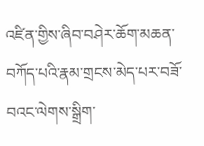འཛིན་གྱིས་ཞིབ་བཤེར་ཆོག་མཆན་བཀོད་པའི་རྣམ་གྲངས་མེད་པར་བཟོ་བའང་ལེགས་སྒྲིག་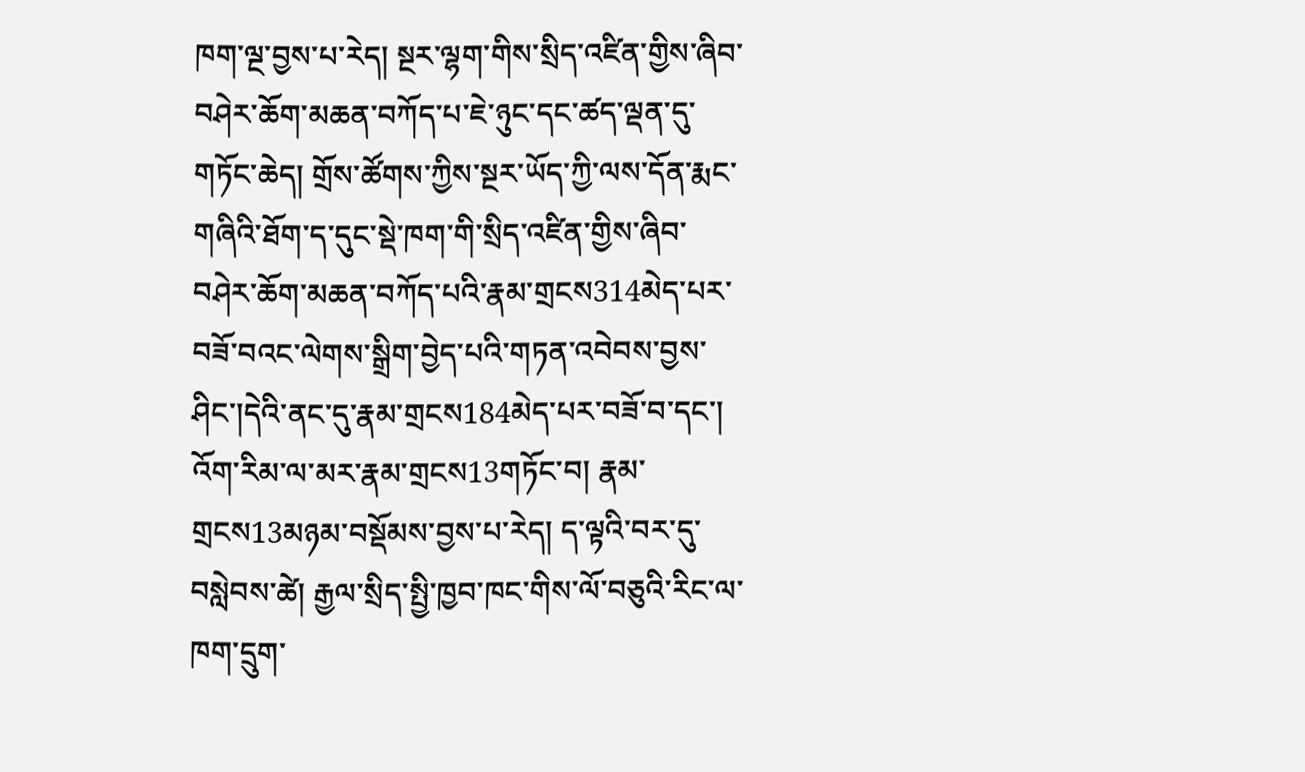ཁག་ལྔ་བྱས་པ་རེད། སྔར་ལྷག་གིས་སྲིད་འཛིན་གྱིས་ཞིབ་བཤེར་ཆོག་མཆན་བཀོད་པ་ཇེ་ཉུང་དང་ཚད་ལྡན་དུ་གཏོང་ཆེད། གྲོས་ཚོགས་ཀྱིས་སྔར་ཡོད་ཀྱི་ལས་དོན་རྨང་གཞིའི་ཐོག་ད་དུང་སྡེ་ཁག་གི་སྲིད་འཛིན་གྱིས་ཞིབ་བཤེར་ཆོག་མཆན་བཀོད་པའི་རྣམ་གྲངས314མེད་པར་བཟོ་བའང་ལེགས་སྒྲིག་བྱེད་པའི་གཏན་འབེབས་བྱས་ཤིང་།དེའི་ནང་དུ་རྣམ་གྲངས184མེད་པར་བཟོ་བ་དང་། འོག་རིམ་ལ་མར་རྣམ་གྲངས13གཏོང་བ། རྣམ་གྲངས13མཉམ་བསྡོམས་བྱས་པ་རེད། ད་ལྟའི་བར་དུ་བསླེབས་ཚེ། རྒྱལ་སྲིད་སྤྱི་ཁྱབ་ཁང་གིས་ལོ་བཅུའི་རིང་ལ་ཁག་དྲུག་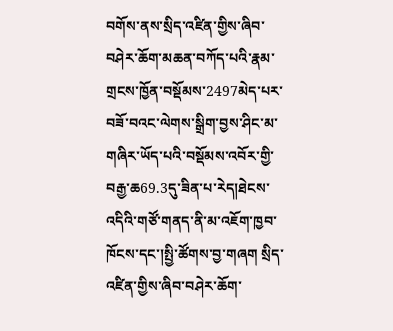བགོས་ནས་སྲིད་འཛིན་གྱིས་ཞིབ་བཤེར་ཆོག་མཆན་བཀོད་པའི་རྣམ་གྲངས་ཁྱོན་བསྡོམས་2497མེད་པར་བཟོ་བའང་ལེགས་སྒྲིག་བྱས་ཤིང་མ་གཞིར་ཡོད་པའི་བསྡོམས་འབོར་གྱི་བརྒྱ་ཆ69.3དུ་ཟིན་པ་རེད།ཐེངས་འདིའི་གཙོ་གནད་ནི་མ་འཇོག་ཁྱབ་ཁོངས་དང་།སྤྱི་ཚོགས་བྱ་གཞག སྲིད་འཛིན་གྱིས་ཞིབ་བཤེར་ཆོག་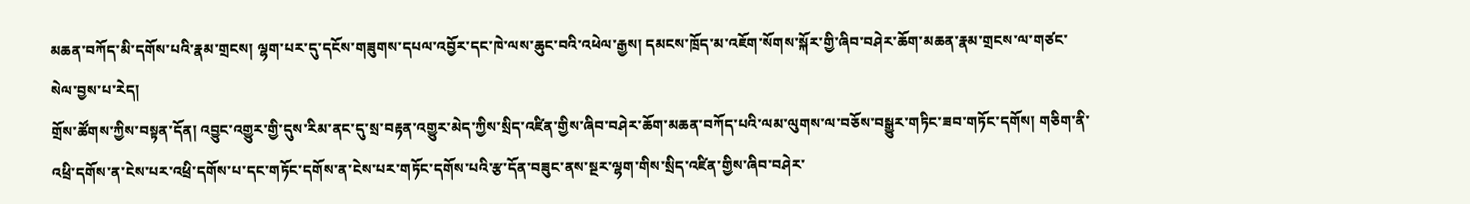མཆན་བཀོད་མི་དགོས་པའི་རྣམ་གྲངས། ལྷག་པར་དུ་དངོས་གཟུགས་དཔལ་འབྱོར་དང་ཁེ་ལས་ཆུང་བའི་འཕེལ་རྒྱས། དམངས་ཁྲོད་མ་འཇོག་སོགས་སྐོར་གྱི་ཞིབ་བཤེར་ཆོག་མཆན་རྣམ་གྲངས་ལ་གཙང་སེལ་བྱས་པ་རེད།
གྲོས་ཚོགས་ཀྱིས་བསྟན་དོན། འབྱུང་འགྱུར་གྱི་དུས་རིམ་ནང་དུ་སྲ་བརྟན་འགྱུར་མེད་ཀྱིས་སྲིད་འཛིན་གྱིས་ཞིབ་བཤེར་ཆོག་མཆན་བཀོད་པའི་ལམ་ལུགས་ལ་བཅོས་བསྒྱུར་གཏིང་ཟབ་གཏོང་དགོས། གཅིག་ནི་འཕྲི་དགོས་ན་ངེས་པར་འཕྲི་དགོས་པ་དང་གཏོང་དགོས་ན་ངེས་པར་གཏོང་དགོས་པའི་རྩ་དོན་བཟུང་ནས་སྔར་ལྷག་གིས་སྲིད་འཛིན་གྱིས་ཞིབ་བཤེར་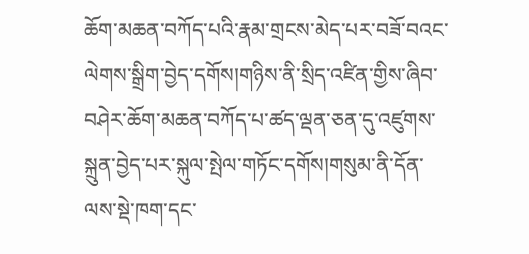ཆོག་མཆན་བཀོད་པའི་རྣམ་གྲངས་མེད་པར་བཟོ་བའང་ལེགས་སྒྲིག་བྱེད་དགོས།གཉིས་ནི་སྲིད་འཛིན་གྱིས་ཞིབ་བཤེར་ཆོག་མཆན་བཀོད་པ་ཚད་ལྡན་ཅན་དུ་འཛུགས་སྐྲུན་བྱེད་པར་སྐུལ་སྤེལ་གཏོང་དགོས།གསུམ་ནི་དོན་ལས་སྡེ་ཁག་དང་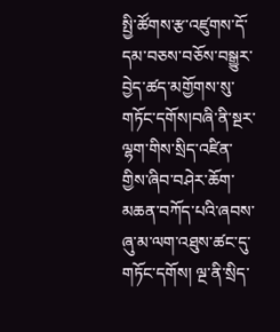སྤྱི་ཚོགས་རྩ་འཛུགས་དོ་དམ་བཅས་བཅོས་བསྒྱུར་བྱེད་ཚད་མགྱོགས་སུ་གཏོང་དགོས།བཞི་ནི་སྔར་ལྷག་གིས་སྲིད་འཛིན་གྱིས་ཞིབ་བཤེར་ཆོག་མཆན་བཀོད་པའི་ཞབས་ཞུ་མ་ལག་འཐུས་ཚང་དུ་གཏོང་དགོས། ལྔ་ནི་སྲིད་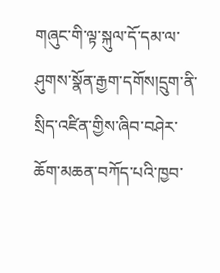གཞུང་གི་ལྟ་སྐུལ་དོ་དམ་ལ་ཤུགས་སྣོན་རྒྱག་དགོས།དྲུག་ནི་སྲིད་འཛིན་གྱིས་ཞིབ་བཤེར་ཆོག་མཆན་བཀོད་པའི་ཁྱབ་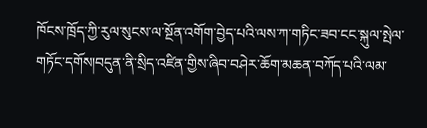ཁོངས་ཁྲོད་ཀྱི་རུལ་སུངས་ལ་སྔོན་འགོག་བྱེད་པའི་ལས་ཀ་གཏིང་ཟབ་ངང་སྐུལ་སྤེལ་གཏོང་དགོས།བདུན་ནི་སྲིད་འཛིན་གྱིས་ཞིབ་བཤེར་ཆོག་མཆན་བཀོད་པའི་ལམ་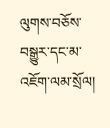ལུགས་བཅོས་བསྒྱུར་དང་མ་འཇོག་ལམ་སྲོལ།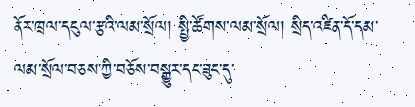ནོར་ཁྲལ་དངུལ་རྩའི་ལམ་སྲོལ། སྤྱི་ཚོགས་ལམ་སྲོལ། སྲིད་འཛིན་དོ་དམ་ལམ་སྲོལ་བཅས་ཀྱི་བཅོས་བསྒྱུར་དང་ཟུང་དུ་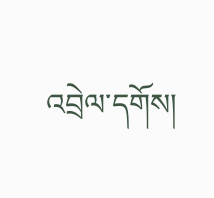འབྲེལ་དགོས།